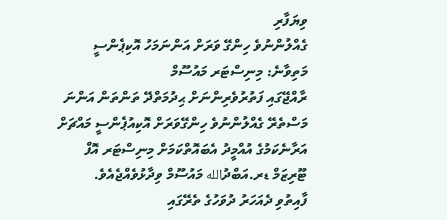ވިޔަފާރި
ގެއްލުންނުވެ ހިންގޭ ވަރަށް އަންނަމަހު އޮކިޕެންސީ މަތިވާނެ: މިނިސްޓަރ މައުސޫމް
ރާއްޖޭގައި ފަތުރުވެރިންނަށް ޙިދުމަތްދޭ ތަންތަން އަންނަ މަސްތެރޭ ގެއްލުންނުވެ ހިންގޭވަރަށް އޮކިއުޕެންސީ މައްޗަށް އަރާނެކަމުގެ އުއްމީދު އެބައޮތްކަމަށް މިނިސްޓަރ އޮފް ޓޫރިޒަމް ޑރ.އަބްދުالله މައުސޫމް ވިދާޅުވެއްޖެއެވެ.
ފާއިތުވި ދެއަހަރު ދުވަހުގެ ތެރޭގައި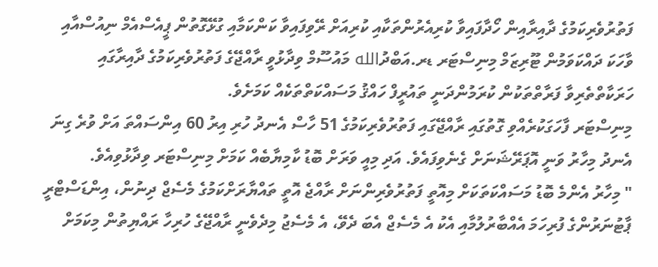ފަތުރުވެރިކަމުގެ ދާއިރާއިން ހޯދާފައިވާ ކުރިއެރުންތަކާއި ކުރިއަށް ރޭވިފައިވާ ކަންކަމާއި ގުޅޭގޮތުން ޕީއެސްއެމް ނިއުސްއާއި ވާހަކަ ދައްކަވަމުން ޓޫރިޒަމް މިނިސްޓަރ ޑރ.އަބްދުالله މައުސޫމް ވިދާޅުވީ ރާއްޖޭގެ ފަތުރުވެރިކަމުގެ ދާއިރާގައި ހަރަކާތްތެރިވާ ފަރާތްތަކުން ކުރަމުންދަނީ ތައުރީފް ހައްޤު މަސައްކަތްތަކެއް ކަމަށެވެ.
މިނިސްޓަރ ފާހަގަކުރެއްވި ގޮތުގައި ރާއްޖޭގައި ފަތުރުވެރިކަމުގެ 51 ހާސް އެނދު ހުރި އިރު 60 އިންސައްތަ އަށް ވުރެ ގިނަ އެނދު މިހާރު ވަނީ އޮޕަރޭޝަނަށް ގެނެވިފައެވެ. އަދި މިއީ ވަރަށް ބޮޑު ކާމިޔާބެއް ކަމަށް މިނިސްޓަރ ވިދާޅުވިއެވެ.
" މިހާރު އެންމެ ބޮޑު މަސައްކަތަކަށް މިއޮތީ ފަތުރުވެރިންނަށް ރާއްޖެ އޮތީ ތައްޔާރަށްކަމުގެ މެސެޖް ދިނުން، އިންޑަސްޓްރީ ޕާޓުނަރުންގެ ފުރިހަމަ އެއްބާރުލުމާއި އެކު އެ މެސެޖް އެބަ ދެވޭ، އެ މެސެޖު މިދެވެނީ ރާއްޖޭގެ ހުރިހާ ރައްޔިތުން މިކަމަށް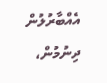އެއްބާރުލުން ދިނުމުން،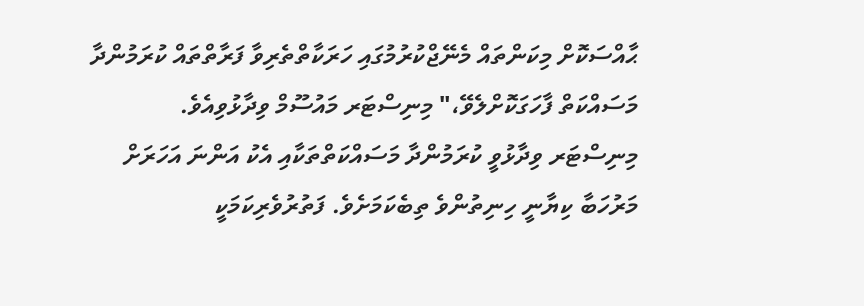ޙާއްސަކޮށް މިކަންތައް މެނޭޖްކުރުމުގައި ހަރަކާތްތެރިވާ ފަރާތްތައް ކުރަމުންދާ މަސައްކަތް ފާހަގަކޮށްލެވޭ،" މިނިސްޓަރ މައުސޫމް ވިދާޅުވިއެވެ.
މިނިސްޓަރ ވިދާޅުވީ ކުރަމުންދާ މަސައްކަތްތަކާއި އެކު އަންނަ އަހަރަށް މަރުހަބާ ކިޔާނީ ހިނިތުންވެ ތިބެކަމަށެވެ. ފަތުރުވެރިކަމަކީ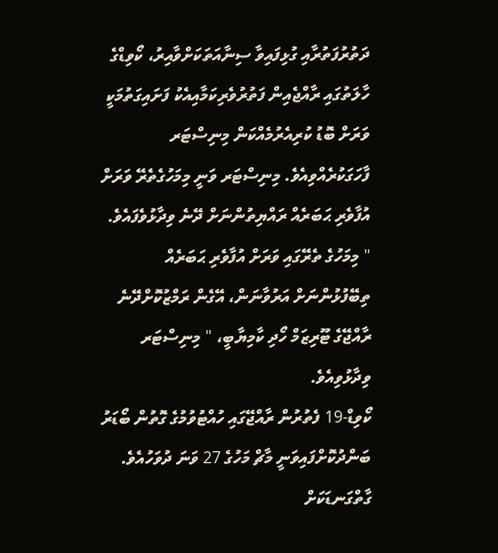ދަތުރުފަތުރާއި ގުޅިފައިވާ ސިނާއަތަކަށްވާއިރު، ކޯވިޑްގެ ހާލަތުގައި ރާއްޖެއިން ފަތުރުވެރިކަމާއިއެކު ފަށައިގަތުމަކީ ވަރަށް ބޮޑު ކުރިއެރުމެއްކަން މިނިސްޓަރ ފާހަގަކުރެއްވިއެވެ. މިނިސްޓަރ ވަނީ މިމަހުގެތެރޭ ވަރަށް އުފާވެރި ޙަބަރެއް ރައްޔިތުންނަށް ދޭނެ ވިދާޅުވެފައެވެ.
" މިމަހުގެ ތެރޭގައި ވަރަށް އުފާވެރި ޙަބަރެއް ތިބޭފުޅުންނަށް އަރުވާނަން، އޭގެން ރަމްޒުކޮށްދޭނެ ރާއްޖޭގެ ޓޫރިޒަމް ހޯދި ކާމިޔާބީ، " މިނިސްޓަރ ވިދާޅުވިއެވެ.
ކޯވިޑް-19 ފެތުރުން ރާއްޖޭގައި ހުއްޓުވުމުގެ ގޮތުން ބޯޑަރު ބަންދުކޮށްފައިވަނީ މާޗް މަހުގެ 27 ވަނަ ދުވަހުއެވެ. ގާތްގަނޑަކަށް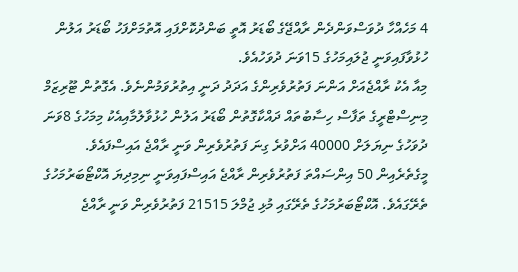4 މަހެއްހާ ދުވަސްވަންދެން ރާއްޖޭގެ ބޯޑަރު އޮތީ ބަންދުކޮށްފައި އޮތުމަށްފަހު ބޯޑަރު އަލުން ހުޅުވާފައިވަނީ ޖުލައިމަހުގެ 15ވަނަ ދުވަހުއެވެ.
މިއާ އެކު ރާއްޖެއަށް އަންނަ ފަތުރުވެރިންގެ އަދަދު ދަނީ އިތުރުވަމުންނެވެ. އެގޮތުން ޓޫރިޒަމް މިނިސްޓްރީގެ ތަފާސް ހިސާބުތައް ދައްކާގޮތުން ބޯޑަރު އަލުން ހުޅުވާލުމާއިއެކު މިމަހުގެ 8ވަނަ ދުވަހުގެ ނިޔަލަށް 40000 އަށްވުރެ ގިނަ ފަތުރުވެރިން ވަނީ ރާއްޖެ އައިސްފައެވެ. މީގެތެރެއިން 50 އިންސައްތަ ފަތުރުވެރިން ރާއްޖެ އައިސްފައިވަނީ ނިމިދިޔަ އޮކްޓޯބަރުމަހުގެ ތެރޭގައެވެ. އޮކްޓޯބަރުމަހުގެ ތެރޭގައި މުޅި ޖުމްލަ 21515 ފަތުރުވެރިން ވަނީ ރާއްޖެ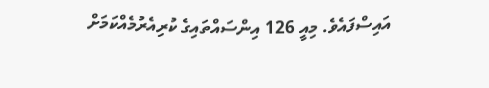އައިސްފައެވެ. މިއީ 126 އިންސައްތައިގެ ކުރިއެރުމެއްކަމަށް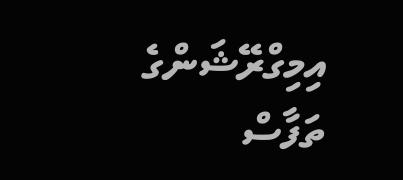އިމިގްރޭޝަންގެ ތަފާސް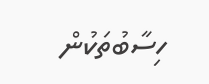ހިސާބުތަކުން